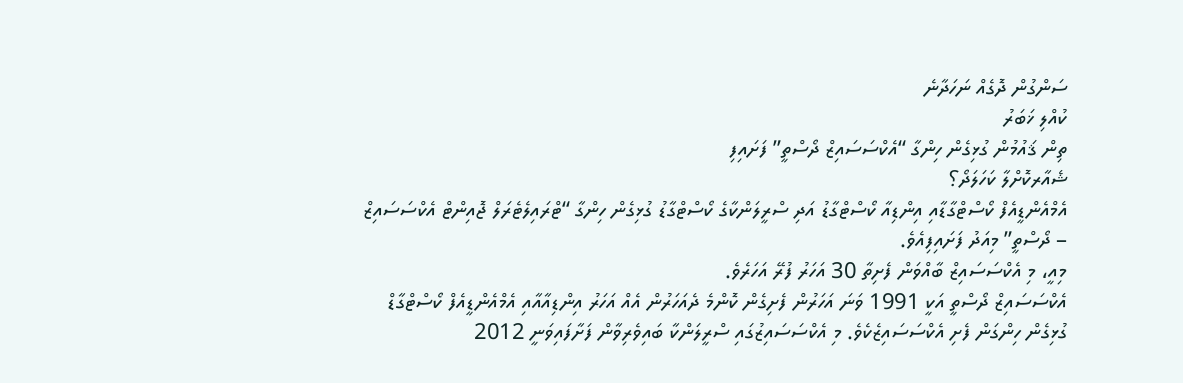ސަންގުން ދޮގެއް ނަހަދާނެ
ކުއްލި ޚަބަރު
ތިން ޤައުމުން ގުޅިގެން ހިންގާ “އެކްސަސައިޒް ދޯސްތީ” ފަށައިފި
ޝެއާރކޮށްލާ ކަހަލަދޯ؟
އެމްއެންޑީއެފް ކޯސްޓްގާޑާއި އިންޑިއާ ކޯސްޓްގާޑު އަދި ސްރީލަންކާގެ ކޯސްޓްގާޑު ގުޅިގެން ހިންގާ “ޓްރައިލެޓެރަލް ޖޮއިންޓް އެކްސަސައިޒް – ދޯސްތީ” މިއަދު ފަށައިފިއެވެ.
މިއީ، މި އެކްސަސައިޒް ބާއްވަން ފެށިތާ 30 އަހަރު ފުރޭ އަހަރެވެ.
އެކްސަސައިޒް ދޯސްތީ އަކީ 1991 ވަނަ އަހަރުން ފެށިގެން ކޮންމެ ދެއަހަރުން އެއް އަހަރު އިންޑިއާއާއި އެމްއެންޑީއެފް ކޯސްޓްގާޑް ގުޅިގެން ހިންގަން ފެށި އެކްސަސައިޒެކެވެ. މި އެކްސަސައިޒުގައި ސްރީލަންކާ ބައިވެރިވާން ފަށާފައިވަނީ 2012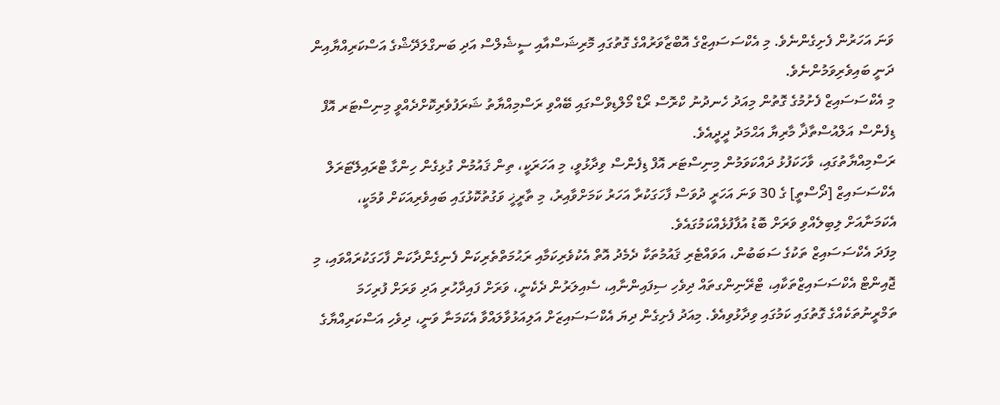ވަނަ އަހަރުން ފެށިގެންނެވެ. މި އެކްސަސައިޒްގެ އޮބްޒާވަރުއްގެ ގޮތުގައި މޮރިޝަސްއާއި ސީޝެލްސް އަދި ބަނގްލަދޭޝްގެ އަސްކަރިއްޔާއިން ދަނީ ބައިވެރިވަމުންނެވެ.
މި އެކްސަސައިޒް ފެށުމުގެ ގޮތުން މިއަދު ހެނދުނު ކްރޮސް ރޯޑް މޯލްޑިވްސްގައި ބޭއްވި ރަސްމިއްޔާތު ޝަރަފުވެރިކޮށްދެއްވީ މިނިސްޓަރ އޮފް ޑިފެންސް އަލްއުސްތާޛާ މާރިޔާ އަޙްމަދު ދީދީއެވެ.
ރަސްމިއްޔާތުގައި، ވާހަކަފުޅު ދައްކަވަމުން މިނިސްޓަރ އޮފް ޑިފެންސް ވިދާޅުވީ، މި އަހަރަކީ، ތިން ޤައުމުން ގުޅިގެން ހިންގާ ޓްރައިލޭޓަރަލް އެކްސަސައިޒް [ދޯސްތީ] ގެ 30 ވަނަ އަހަރީ ދުވަސް ފާހަގަކުރާ އަހަރު ކަމަށްވާއިރު، މި ތާރީޚީ ވަގުތުކޮޅުގައި ބައިވެރިއަކަށް ވުމަކީ، އެކަމަނާއަށް ލިބިލެއްވި ވަރަށް ބޮޑު އުފާފުޅެއްކަމުގައެވެ.
މިފަދަ އެކްސަސައިޒް ތަކުގެ ސަބަބުން، އަވައްޓެރި ޤައުމުތަކާ ދެމެދު އޮތް އެކުވެރިކަމާއި ރަޙުމަތްތެރިކަން ފެނިގެންދާކަން ފާހަގަކުރައްވައި، މި ޖޮއިންޓް އެކްސަސައިޒްތަކާއި، ޓްރޭނިންގތައް ދިވެހި ސިފައިންނާއި، ސެއިލަރުން ދެކެނީ، ވަރަށް ފައިދާހުރި އަދި ވަރަށް ފުރިހަމަ ތަމްރީނުތަކެއްގެ ގޮތުގައި ކަމުގައި ވިދާޅުވިއެވެ. މިއަދު ފެށިގެން ދިޔަ އެކްސަސައިޒަށް އަލިއަޅުވާލައްވާ އެކަމަނާ ވަނީ، ދިވެހި އަސްކަރިއްޔާގެ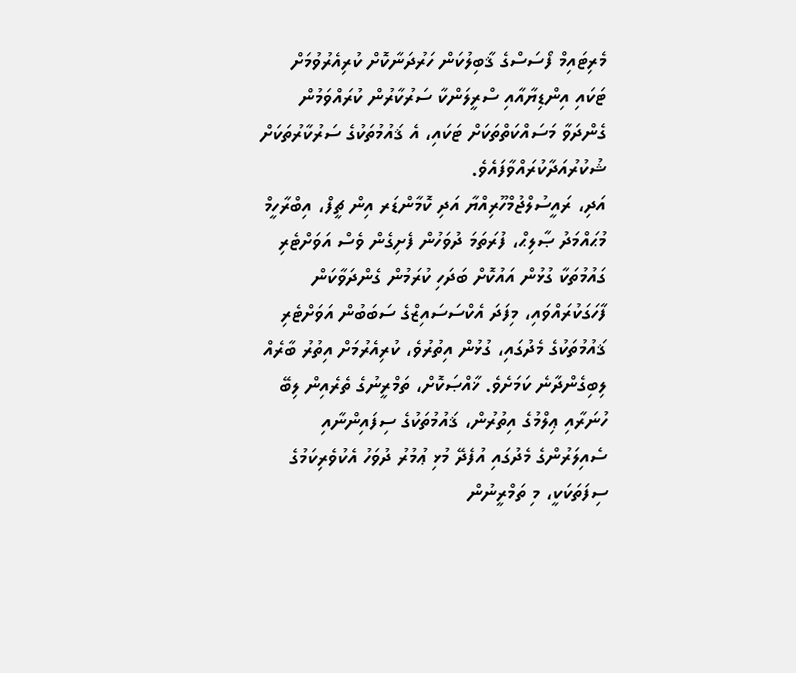މެރިޓައިމް ފޯސަސްގެ ޤާބިލުކަން ހަރުދަނާކޮށް ކުރިއެރުވުމަށް ޓަކައި އިންޑިޔާއާއި ސްރީލަންކާ ސަރުކާރުން ކުރައްވަމުން ގެންދަވާ މަސައްކަތްތަކަށް ޓަކައި، އެ ޤައުމުތަކުގެ ސަރުކާރުތަކަށް ޝުކުރުއަދާކުރައްވާފައެވެ.
އަދި، ރައީސުލްޖުމްހޫރިއްޔާ އަދި ކޮމާންޑަރ އިން ޗީފް، އިބްރާހީމް މުޙައްމަދު ޞާލިޙް، ފުރަތަމަ ދުވަހުން ފެށިގެން ވެސް އަވަށްޓެރި ގައުމުތަކާ ގުޅުން އައުކޮށް ބަދަހި ކުރަމުން ގެންދަވާކަން ފާހަގަކުރައްވައި، މިފަދަ އެކްސަސައިޒްގެ ސަބަބުން އަވަށްޓެރި ޤައުމުތަކުގެ މެދުގައި، ގުޅުން އިތުރުވެ، ކުރިއެރުމަށް އިތުރު ބާރެއް ލިބިގެންދާނެ ކަމަށެވެ. ޚާއްޞަކޮށް، ތަމްރީނުގެ ތެރެއިން ލިބޭ ހުނަރާއި ޢިލްމުގެ އިތުރުން، ޤައުމުތަކުގެ ސިފައިންނާއި ސެއިލަރުންގެ މެދުގައި އުފެދޭ މުޅި ޢުމުރު ދުވަހު އެކުވެރިކަމުގެ ސިފަތަކަކީ، މި ތަމްރީނުން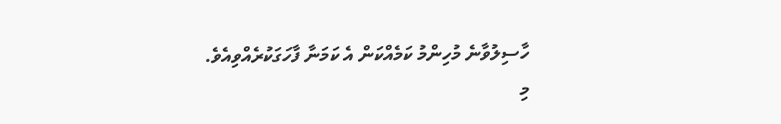ހާސިލުވާނެ މުހިންމު ކަމެއްކަން އެ ކަމަނާ ފާހަގަކުރެއްވިއެވެ.
މި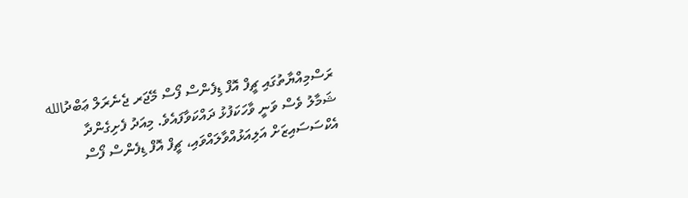ރަސްމިއްޔާތުގައި ޗީފް އޮފް ޑިފެންސް ފޯސް މޭޖަރ ޖެނެރަލް ޢަބްދުالله ޝަމާލު ވެސް ވަނީ ވާހަކަފުޅު ދައްކަވާފައެވެ. މިއަދު ފެށިގެންދާ އެކްސަސައިޒަށް އަލިއަޅުއްވާލައްވައި، ޗީފް އޮފް ޑިފެންސް ފޯސް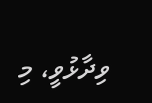ވިދާޅުވީ، މި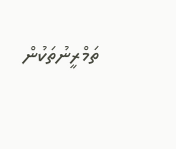ތަމްރީނުތަކުން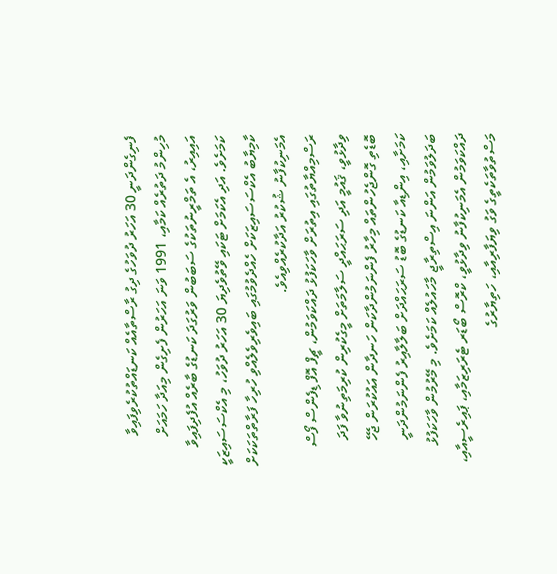ފެނިގެންދަނީ 30 އަހަރު ދުވަހުގެ ދިގު ރާސްތާއެއް ކަނޑައްތުކުރެވިފައިވާ މުހިންމު ދަތުރެއް ކަމާއި، 1991 ވަނަ އަހަރުން ފެށިގެން މިއަދާ ހަމައަށް އައިއިރު، އެ ތަމްރީނުތަކުގެ ސަބަބުން ވަރުގަދަ ކަނޑުގެ ބާރެއް އުފެދިފައިވާ ކަމަށެވެ. އަދި އެކަމަށް ޓަކައި ވޭތުވެދިޔަ 30 އަހަރު ދުވަހު، މި އެކްސަސައިޒަކީ ކާމިޔާބު އެކްސަސައިޒަކަށް ހެއްދެވުމުގައި ބައިވެރިވެލެއްވި ހުރިހާ ފަރާތްތަކަކަށް އެމަނިކުފާނު ޝުކުރު އަދާކުރެއްވިއެވެ.
ރަސްމިއްޔާތުގައި އިތުރަށް ވާހަކަފުޅު ދައްކަވަމުން، ޗީފް އޮފް ޑިފެންސް ފޯސް ވިދާޅުވީ، ޤައުމީ އަދި ސަރަޙައްދީ ސަލާމަތަށް މީގެކުރިން ކުރިމަތިނުވާ ފަދަ ބޮޑެތި ގޮންޖެހުންތައް މިހާރު ފެންނަމުންދާކަން ހަނދާން އައުކުރަން ޖެހޭ ކަމަށާއި، އިންޑިއާ ކަނޑުގެ ބޮޑު ސަރަޙައްދަށް ބަލާލާއިރު ފެންނަމުންދަނީ ބަދަލުވަމުން އަންނަ އިސްތިރާޖީ މާހައުލެއް ކަމަށެވެ. މި މޭރުމުން ވާހަކަފުޅު ދައްކަވަމުން އެމަނިކުފާނު ވިދާޅުވީ، ކްރޮސް ބޯޑަރ ޓެރަރިޒަމާއި، ޕައިރެސީއާއި، މަސްތުވާތަކެތީގެ ވަގު ވިޔަފާރިއާއި، ހަތިޔާރުގެ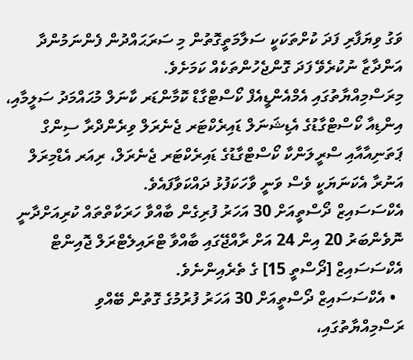ވަގު ވިޔަފާރި ފަދަ ކުށްތަކަކީ ސަލާމަތީގޮތުން މި ސަރަޙައްދުން ފެންނަމުންދާ އަންދާޒާ ނުކުރެވޭ ފަދަ ގޮންޖެހުންތަކެއް ކަމަށެވެ.
މިރަސްމިއްޔާތުގައި އެމްއެންޑީއެފް ކޯސްޓްގާޑް ކޮމާންޑަރ ކާނަލް މުޙައްމަދު ސަލީމާއި، އިންޑިއާ ކޯސްޓްގާޑުގެ އެޑިޝަނަލް ޑައިރެކްޓަރ ޖެނެރަލް ވިރެންދްރާ ސިންގް ޕަތަނިއާއާއި ސްރީލަންކާ ކޯސްޓްގާޑުގެ ޑައިރެކްޓަރ ޖެނެރަލް، ރިއަރ އެޑްމިރަލް އަނުރާ އެކަނަޔަކީ ވެސް ވަނީ ވާހަކަފުޅު ދައްކަވާފައެވެ.
އެކްސަސައިޒް ދޯސްތީއަށް 30 އަހަރު ފުރިގެން ބާއްވާ ހަރަކާތްތައް ކުރިއަށްދާނީ ނޮވެންބަރު 20 އިން 24 އަށް ރާއްޖޭގައި ބާއްވާ ޓްރައިލެޓްރަލް ޖޮއިންޓް އެކްސަސައިޒް [ދޯސްތީ 15] ގެ ތެރެއިންނެވެ.
  • އެކްސަސައިޒް ދޯސްތީއަށް 30 އަހަރު ފުރުމުގެ ގޮތުން ބޭއްވި ރަސްމިއްޔާތުގައި،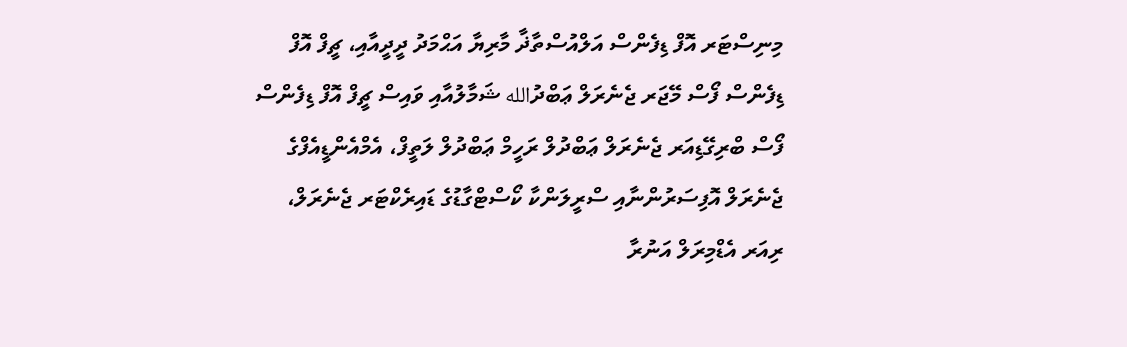މިނިސްޓަރ އޮފް ޑިފެންސް އަލްއުސްތާޛާ މާރިޔާ އަޙްމަދު ދީދީއާއި، ޗީފް އޮފް ޑިފެންސް ފޯސް މޭޖަރ ޖެނެރަލް ޢަބްދުالله ޝަމާލުއާއި ވައިސް ޗީފް އޮފް ޑިފެންސް ފޯސް ބްރިގޭޑިއަރ ޖެނެރަލް ޢަބްދުލް ރަހީމް ޢަބްދުލް ލަތީފް، އެމްއެންޑީއެފްގެ ޖެނެރަލް އޮފިސަރުންނާއި ސްރީލަންކާ ކޯސްޓްގާޑުގެ ޑައިރެކްޓަރ ޖެނެރަލް، ރިއަރ އެޑްމިރަލް އަނުރާ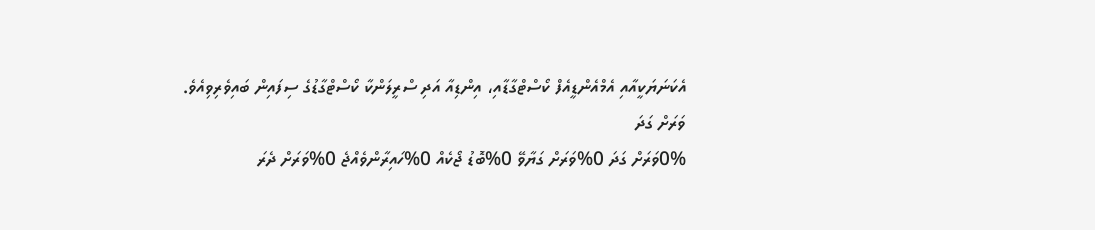އެކަނަޔަކީއާއި އެމްއެންޑީއެފް ކޯސްޓްގާޑާއި، އިންޑިއާ އަދި ސްރީލަންކާ ކޯސްޓްގާޑުގެ ސިފައިން ބައިވެރިވިއެވެ.
ވަރަށް ގަދަ
0%ވަރަށް ގަދަ 0%ވަރަށް ގަޔާވޭ 0%ބޮޑު ޖޯކެއް 0%ހައިރާންވެއްޖެ 0%ވަރަށް ދެރަ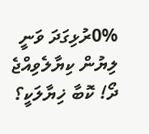0%ރުޅިގަދަ ވަނީ
ލިޔުން ކިޔާލެވިއްޖެ ދޯ! ކޮބާ ޚިޔާލަކީ؟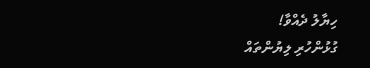ހިޔާލު ދެއްވާ!
ގުޅުންހުރި ލިޔުންތައް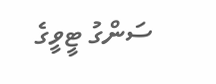ސަންގު ޓީވީގެ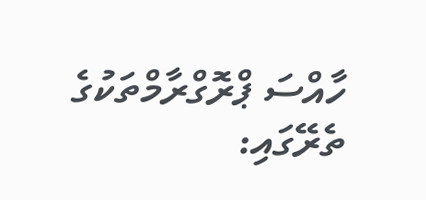ހާއްސަ ޕްރޮގްރާމްތަކުގެ ތެރޭގައި: